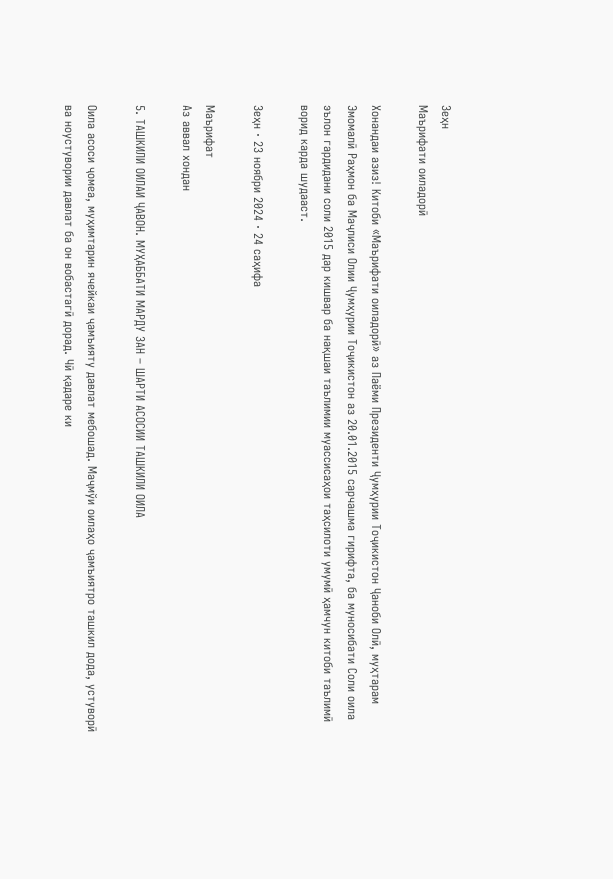Зеҳн
Маърифати оиладорӣ

Хонандаи азиз! Китоби «Маърифати оиладорӣ» аз Паёми Президенти Ҷумҳурии Тоҷикистон Ҷаноби Олӣ, муҳтарам Эмомалӣ Раҳмон ба Маҷлиси Олии Ҷумҳурии Тоҷикистон аз 20.01.2015 сарчашма гирифта, ба муносибати Соли оила эълон гардидани соли 2015 дар кишвар ба нақшаи таълимии муассисаҳои таҳсилоти умумӣ ҳамчун китоби таълимӣ ворид карда шудааст.

Зеҳн · 23 ноябри 2024 · 24 саҳифа

Маърифат
Аз аввал хондан

5. ТАШКИЛИ ОИЛАИ ҶАВОН. МУҲАББАТИ МАРДУ ЗАН – ШАРТИ АСОСИИ ТАШКИЛИ ОИЛА

Оила асоси ҷомеа, муҳимтарин ячейкаи ҷамъияту давлат мебошад. Маҷмўи оилаҳо ҷамъиятро ташкил дода, устуворӣ ва ноустувории давлат ба он вобастагӣ дорад. Чӣ қадаре ки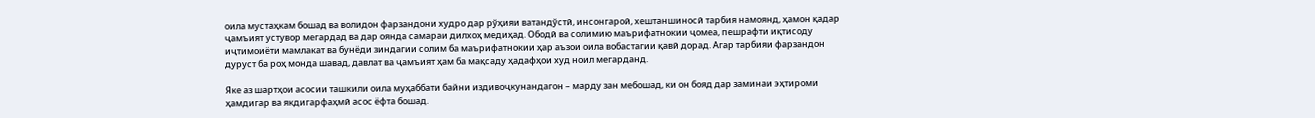оила мустаҳкам бошад ва волидон фарзандони худро дар рўҳияи ватандўстӣ, инсонгароӣ, хештаншиносӣ тарбия намоянд, ҳамон қадар ҷамъият устувор мегардад ва дар оянда самараи дилхоҳ медиҳад. Ободӣ ва солимию маърифатнокии ҷомеа, пешрафти иқтисоду иҷтимоиёти мамлакат ва бунёди зиндагии солим ба маърифатнокии ҳар аъзои оила вобастагии қавӣ дорад. Агар тарбияи фарзандон дуруст ба роҳ монда шавад, давлат ва ҷамъият ҳам ба мақсаду ҳадафҳои худ ноил мегарданд.

Яке аз шартҳои асосии ташкили оила муҳаббати байни издивоҷкунандагон – марду зан мебошад, ки он бояд дар заминаи эҳтироми ҳамдигар ва якдигарфаҳмӣ асос ёфта бошад.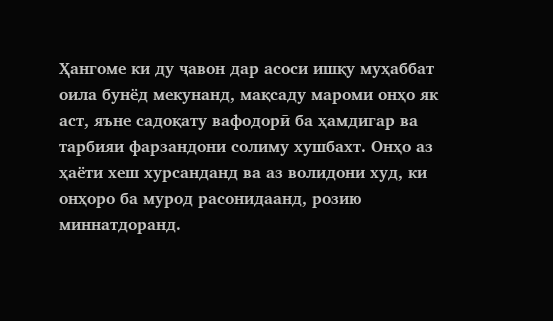Ҳангоме ки ду ҷавон дар асоси ишқу муҳаббат оила бунёд мекунанд, мақсаду мароми онҳо як аст, яъне садоқату вафодорӣ ба ҳамдигар ва тарбияи фарзандони солиму хушбахт. Онҳо аз ҳаёти хеш хурсанданд ва аз волидони худ, ки онҳоро ба мурод расонидаанд, розию миннатдоранд.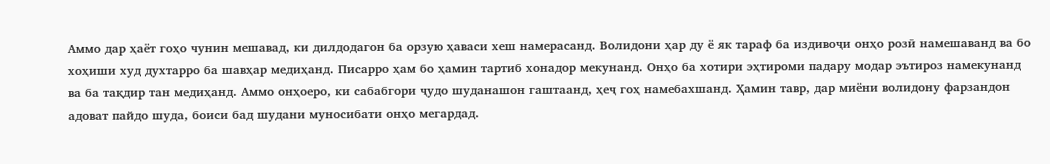Аммо дар ҳаёт гоҳо чунин мешавад, ки дилдодагон ба орзую ҳаваси хеш намерасанд. Волидони ҳар ду ё як тараф ба издивоҷи онҳо розӣ намешаванд ва бо хоҳиши худ духтарро ба шавҳар медиҳанд. Писарро ҳам бо ҳамин тартиб хонадор мекунанд. Онҳо ба хотири эҳтироми падару модар эътироз намекунанд ва ба тақдир тан медиҳанд. Аммо онҳоеро, ки сабабгори ҷудо шуданашон гаштаанд, ҳеҷ гоҳ намебахшанд. Ҳамин тавр, дар миёни волидону фарзандон адоват пайдо шуда, боиси бад шудани муносибати онҳо мегардад.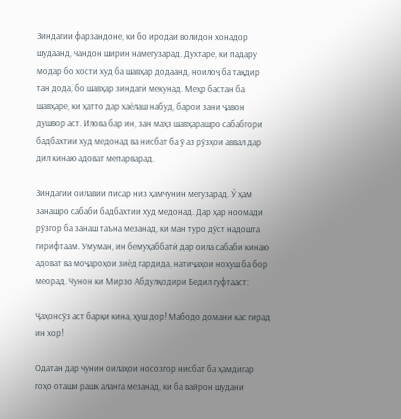Зиндагии фарзандоне, ки бо иродаи волидон хонадор шудаанд, чандон ширин намегузарад. Духтаре, ки падару модар бо хости худ ба шавҳар додаанд, ноилоҷ ба тақдир тан дода, бо шавҳар зиндагӣ мекунад. Meҳp бастан ба шавҳаре, ки ҳатто дар хаёлаш набуд, барои зани ҷавон душвор аст. Илова бар ин, зан маҳз шавҳарашро сабабгори бадбахтии худ медонад ва нисбат ба ў аз рўзҳои аввал дар дил кинаю адоват мепарварад.

Зиндагии оилавии писар низ ҳамчунин мегузарад. Ў ҳам занашро сабаби бадбахтии худ медонад. Дар ҳар ноомади рўзгор ба занаш таъна мезанад, ки ман туро дўст надошта гирифтаам. Умуман, ин бемуҳаббатӣ дар оила сабаби кинаю адоват ва моҷароҳои зиёд гардида, натиҷаҳои нохуш ба бор меорад. Чунон ки Мирзо Абдулқодири Бедил гуфтааст:

Ҷаҳонсўз аст барқи кина, ҳуш дор! Мабодо домани кас гирад ин хор!

Одатан дар чунин оилаҳои носозгор нисбат ба ҳамдигар гоҳо оташи рашк аланга мезанад, ки ба вайрон шудани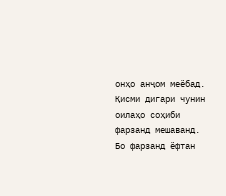онҳо анҷом меёбад. Қисми дигари чунин оилаҳо соҳиби фарзанд мешаванд. Бо фарзанд ёфтан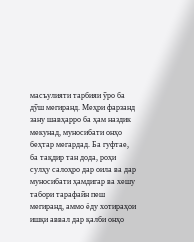масъулияти тарбияи ўро ба дўш мегиранд. Меҳри фарзанд зану шавҳарро ба ҳам наздик мекунад, муносибати онҳо беҳтар мегардад. Ба гуфтае, ба тақдир тан дода, роҳи сулҳу салоҳро дар оила ва дар муносибати ҳамдигар ва хешу табори тарафайн пеш мегиранд, аммо ёду хотираҳои ишқи аввал дар қалби онҳо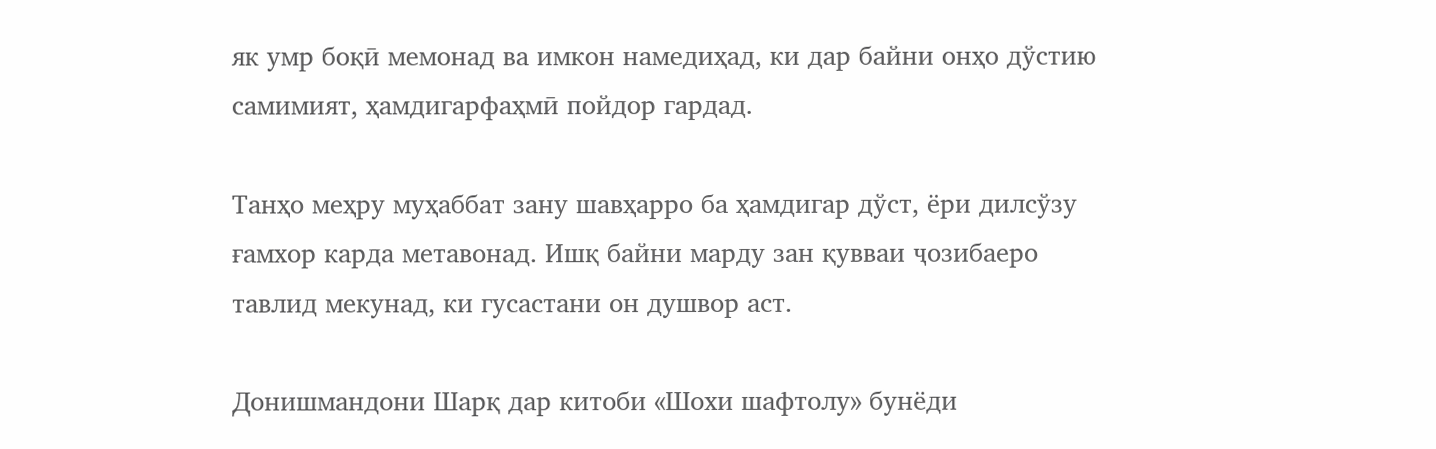як умр боқӣ мемонад ва имкон намедиҳад, ки дар байни онҳо дўстию самимият, ҳамдигарфаҳмӣ пойдор гардад.

Танҳо меҳру муҳаббат зану шавҳарро ба ҳамдигар дўст, ёри дилсўзу ғамхор карда метавонад. Ишқ байни марду зан қувваи ҷозибаеро тавлид мекунад, ки гусастани он душвор аст.

Донишмандони Шарқ дар китоби «Шохи шафтолу» бунёди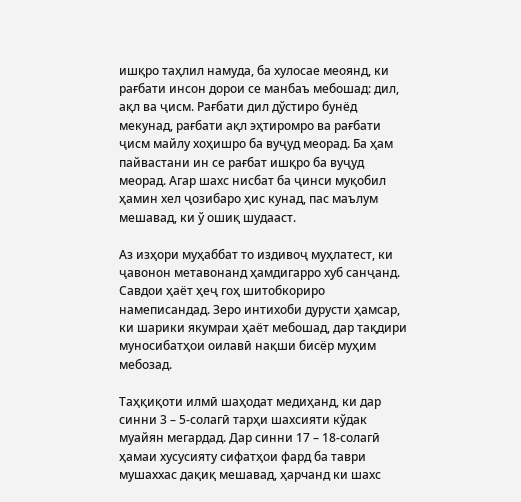ишқро таҳлил намуда, ба хулосае меоянд, ки рағбати инсон дорои се манбаъ мебошад: дил, ақл ва ҷисм. Рағбати дил дўстиро бунёд мекунад, рағбати ақл эҳтиромро ва рағбати ҷисм майлу хоҳишро ба вуҷуд меорад. Ба ҳам пайвастани ин се рағбат ишқро ба вуҷуд меорад. Aгap шахс нисбат ба ҷинси муқобил ҳамин хел ҷозибаро ҳис кунад, пас маълум мешавад, ки ў ошиқ шудааст.

Аз изҳори муҳаббат то издивоҷ муҳлатест, ки ҷавонон метавонанд ҳамдигарро хуб санҷанд. Савдои ҳаёт ҳеҷ гоҳ шитобкориро намеписандад. Зеро интихоби дурусти ҳамсар, ки шарики якумраи ҳаёт мебошад, дар тақдири муносибатҳои оилавӣ нақши бисёр муҳим мебозад.

Таҳқиқоти илмӣ шаҳодат медиҳанд, ки дар синни 3 – 5-солагӣ тарҳи шахсияти кўдак муайян мегардад. Дар синни 17 – 18-солагӣ ҳамаи хусусияту сифатҳои фард ба таври мушаххас дақиқ мешавад, ҳарчанд ки шахс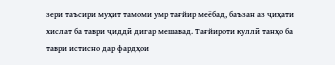зери таъсири муҳит тамоми умр тағйир меёбад, баъзан аз ҷиҳати хислат ба таври ҷиддӣ дигар мешавад. Тағйироти куллӣ танҳо ба таври истисно дар фардҳои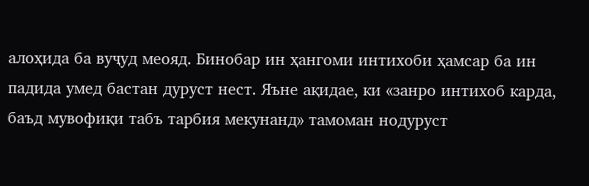алоҳида ба вуҷуд меояд. Бинобар ин ҳангоми интихоби ҳамсар ба ин падида умед бастан дуруст нест. Яъне ақидае, ки «занро интихоб карда, баъд мувофиқи табъ тарбия мекунанд» тамоман нодуруст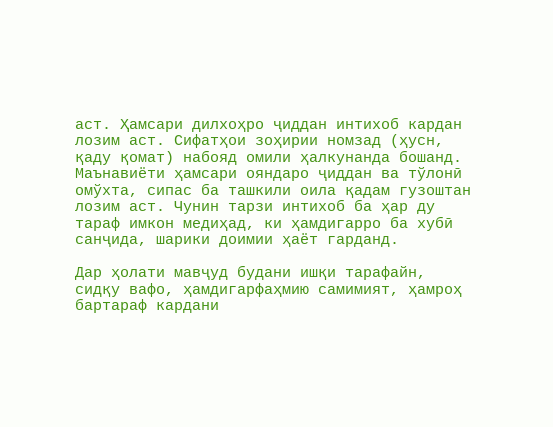аст. Ҳамсари дилхоҳро ҷиддан интихоб кардан лозим аст. Сифатҳои зоҳирии номзад (ҳусн, қаду қомат) набояд омили ҳалкунанда бошанд. Маънавиёти ҳамсари ояндаро ҷиддан ва тўлонӣ омўхта, сипас ба ташкили оила қадам гузоштан лозим аст. Чунин тарзи интихоб ба ҳар ду тараф имкон медиҳад, ки ҳамдигарро ба хубӣ санҷида, шарики доимии ҳаёт гарданд.

Дар ҳолати мавҷуд будани ишқи тарафайн, сидқу вафо, ҳамдигарфаҳмию самимият, ҳамроҳ бартараф кардани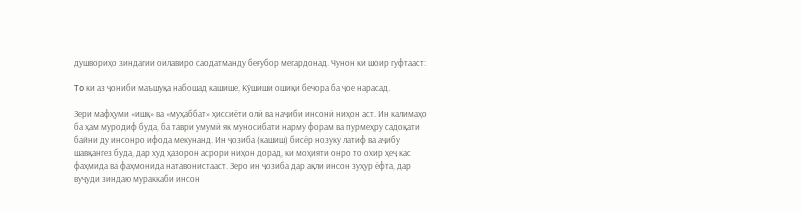душвориҳо зиндагии оилавиро саодатманду беғубор мегардонад. Чунон ки шоир гуфтааст:

To ки аз ҷониби маъшуқа набошад кашише, Кўшиши ошиқи бечора ба ҷое нарасад.

Зери мафҳуми «ишқ» ва «муҳаббат» ҳиссиёти олӣ ва наҷиби инсонӣ ниҳон аст. Ин калимаҳо ба ҳам муродиф буда, ба таври умумӣ як муносибати нарму форам ва пурмеҳру садоқати байни ду инсонро ифода мекунанд. Ин ҷозиба (кашиш) бисёр нозуку латиф ва аҷибу шавқангез буда, дар худ ҳазорон асрори ниҳон дорад, ки моҳияти онро то охир ҳеҷ кас фаҳмида ва фаҳмонида натавонистааст. Зеро ин ҷозиба дар ақли инсон зуҳур ёфта, дар вуҷуди зиндаю мураккаби инсон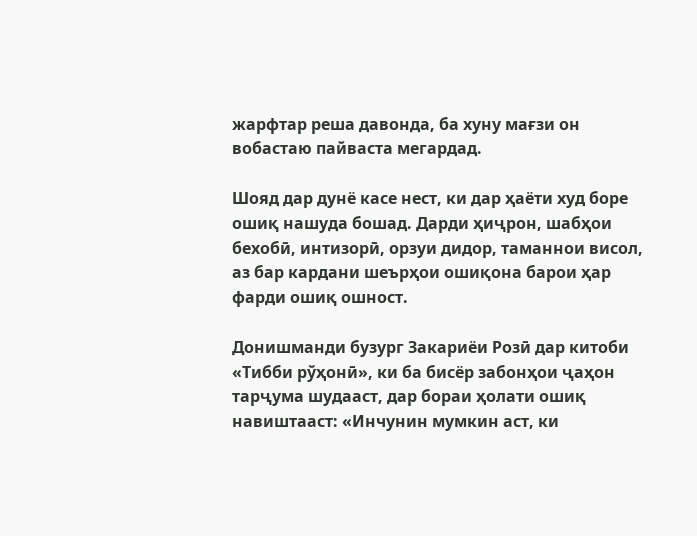жарфтар реша давонда, ба хуну мағзи он вобастаю пайваста мегардад.

Шояд дар дунё касе нест, ки дар ҳаёти худ боре ошиқ нашуда бошад. Дарди ҳиҷрон, шабҳои бехобӣ, интизорӣ, орзуи дидор, таманнои висол, аз бар кардани шеърҳои ошиқона барои ҳар фарди ошиқ ошност.

Донишманди бузург Закариёи Розӣ дар китоби «Тибби рўҳонӣ», ки ба бисёр забонҳои ҷаҳон тарҷума шудааст, дар бораи ҳолати ошиқ навиштааст: «Инчунин мумкин аст, ки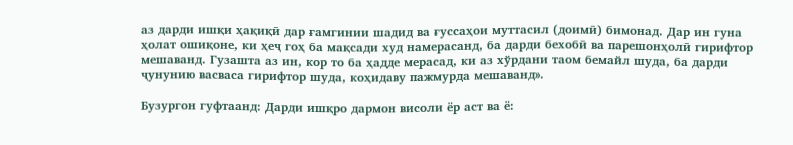аз дарди ишқи ҳақиқӣ дар ғамгинии шадид ва ғуссаҳои муттасил (доимӣ) бимонад. Дар ин гуна ҳолат ошиқоне, ки ҳеҷ гоҳ ба мақсади худ намерасанд, ба дарди бехобӣ ва парешонҳолӣ гирифтор мешаванд. Гузашта аз ин, кор то ба ҳадде мерасад, ки аз хўрдани таом бемайл шуда, ба дарди ҷунунию васваса гирифтор шуда, коҳидаву пажмурда мешаванд».

Бузургон гуфтаанд: Дарди ишқро дармон висоли ёр аст ва ё: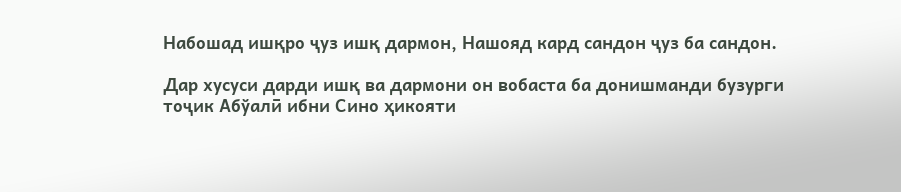Набошад ишқро ҷуз ишқ дармон, Нашояд кард сандон ҷуз ба сандон.

Дар хусуси дарди ишқ ва дармони он вобаста ба донишманди бузурги тоҷик Абўалӣ ибни Сино ҳикояти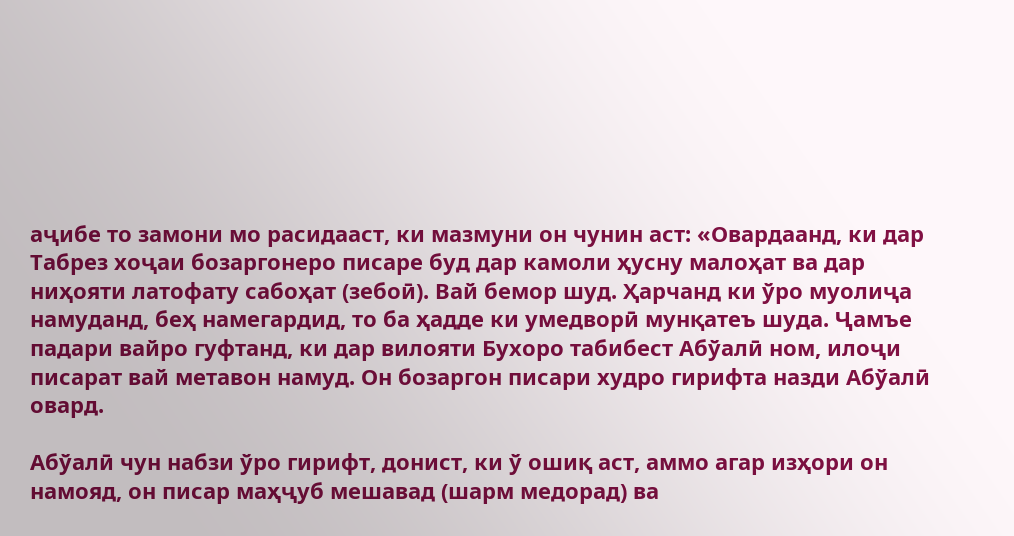аҷибе то замони мо расидааст, ки мазмуни он чунин аст: «Овардаанд, ки дар Табрез хоҷаи бозаргонеро писаре буд дар камоли ҳусну малоҳат ва дар ниҳояти латофату сабоҳат (зебоӣ). Вай бемор шуд. Ҳарчанд ки ўро муолиҷа намуданд, беҳ намегардид, то ба ҳадде ки умедворӣ мунқатеъ шуда. Ҷамъе падари вайро гуфтанд, ки дар вилояти Бухоро табибест Абўалӣ ном, илоҷи писарат вай метавон намуд. Он бозаргон писари худро гирифта назди Абўалӣ овард.

Абўалӣ чун набзи ўро гирифт, донист, ки ў ошиқ аст, аммо агар изҳори он намояд, он писар маҳҷуб мешавад (шарм медорад) ва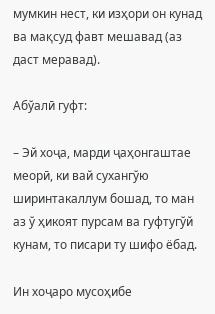мумкин нест, ки изҳори он кунад ва мақсуд фавт мешавад (аз даст меравад).

Абўалӣ гуфт:

– Эй хоҷа, марди ҷаҳонгаштае меорӣ, ки вай сухангўю ширинтакаллум бошад, то ман аз ў ҳикоят пурсам ва гуфтугўй кунам, то писари ту шифо ёбад.

Ин хоҷаро мусоҳибе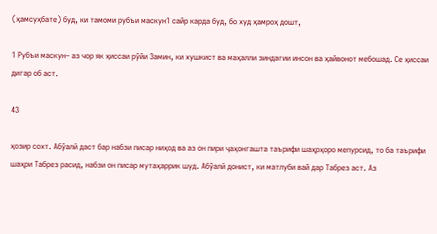(ҳамсуҳбате) буд, ки тамоми рубъи маскун1 сайр карда буд, бо худ ҳамроҳ дошт,

1 Рубъи маскун– аз чор як ҳиссаи рўйи Замин, ки хушкист ва маҳалли зиндагии инсон ва ҳайвонот мебошад. Се ҳиссаи дигар об аст.

43

ҳозир сохт. Абўалӣ даст бар набзи писар ниҳод ва аз он пири ҷаҳонгашта таърифи шаҳрҳоро мепурсид, то ба таърифи шаҳри Табрез расид, набзи он писар мутаҳаррик шуд. Абўалӣ донист, ки матлуби вай дар Табрез аст. Аз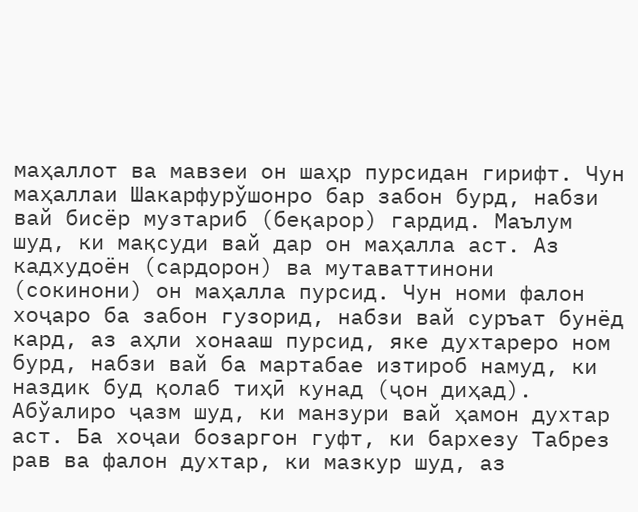маҳаллот ва мавзеи он шаҳр пурсидан гирифт. Чун маҳаллаи Шакарфурўшонро бар забон бурд, набзи вай бисёр музтариб (беқарор) гардид. Маълум шуд, ки мақсуди вай дар он маҳалла аст. Аз кадхудоён (сардорон) ва мутаваттинони (сокинони) он маҳалла пурсид. Чун номи фалон хоҷаро ба забон гузорид, набзи вай суръат бунёд кард, аз аҳли хонааш пурсид, яке духтареро ном бурд, набзи вай ба мартабае изтироб намуд, ки наздик буд қолаб тиҳӣ кунад (ҷон диҳад). Абўалиро ҷазм шуд, ки манзури вай ҳамон духтар аст. Ба хоҷаи бозаргон гуфт, ки бархезу Табрез рав ва фалон духтар, ки мазкур шуд, аз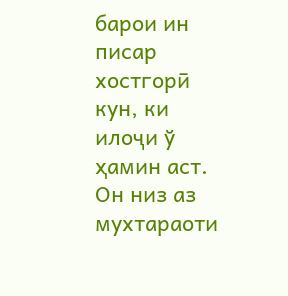барои ин писар хостгорӣ кун, ки илоҷи ў ҳамин аст. Он низ аз мухтараоти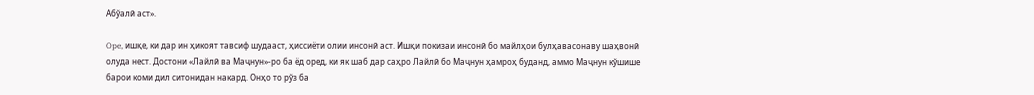Абўалӣ аст».

Ope, ишқе, ки дар ин ҳикоят тавсиф шудааст, ҳиссиёти олии инсонӣ аст. Ишқи покизаи инсонӣ бо майлҳои булҳавасонаву шаҳвонӣ олуда нест. Достони «Лайлӣ ва Маҷнун»-ро ба ёд оред, ки як шаб дар саҳро Лайлӣ бо Маҷнун ҳамроҳ буданд, аммо Маҷнун кўшише барои коми дил ситонидан накард. Онҳо то рўз ба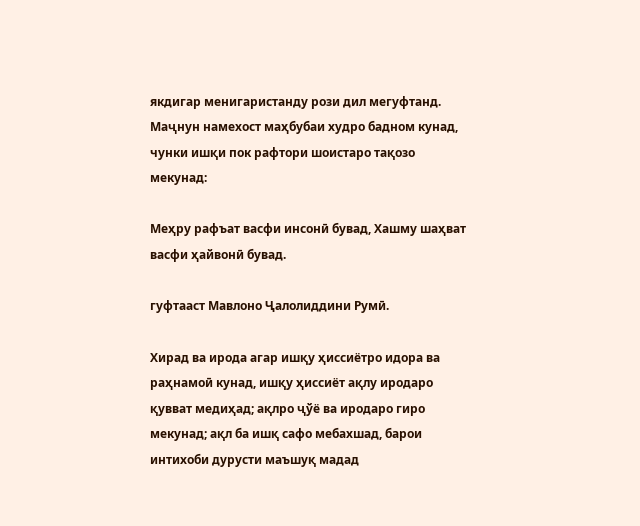якдигар менигаристанду рози дил мегуфтанд. Маҷнун намехост маҳбубаи худро бадном кунад, чунки ишқи пок рафтори шоистаро тақозо мекунад:

Меҳру рафъат васфи инсонӣ бувад, Хашму шаҳват васфи ҳайвонӣ бувад.

гуфтааст Мавлоно Ҷалолиддини Румӣ.

Хирад ва ирода агар ишқу ҳиссиётро идора ва раҳнамоӣ кунад, ишқу ҳиссиёт ақлу иродаро қувват медиҳад; ақлро ҷўё ва иродаро гиро мекунад; ақл ба ишқ сафо мебахшад, барои интихоби дурусти маъшуқ мадад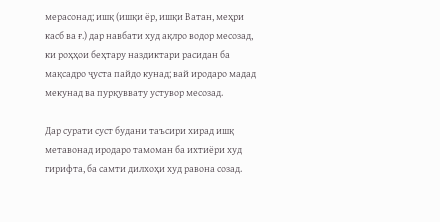мерасонад; ишқ (ишқи ёр, ишқи Ватан, меҳри касб ва ғ.) дар навбати худ ақлро водор месозад, ки роҳҳои беҳтару наздиктари расидан ба мақсадро ҷуста пайдо кунад; вай иродаро мадад мекунад ва пурқуввату устувор месозад.

Дар сурати суст будани таъсири хирад ишқ метавонад иродаро тамоман ба ихтиёри худ гирифта, ба самти дилхоҳи худ равона созад.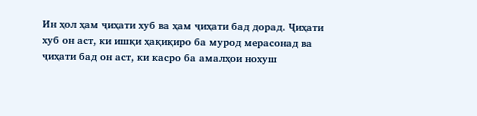Ин ҳол ҳам ҷиҳати хуб ва ҳам ҷиҳати бад дорад. Ҷиҳати хуб он аст, ки ишқи ҳақиқиро ба мурод мерасонад ва ҷиҳати бад он аст, ки касро ба амалҳои нохуш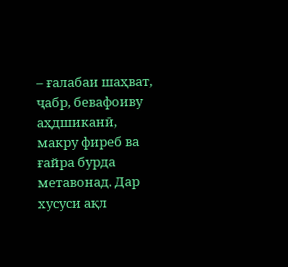– ғалабаи шаҳват, ҷабр, бевафоиву аҳдшиканӣ, макру фиреб ва ғайра бурда метавонад. Дар хусуси ақл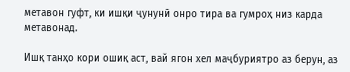метавон гуфт, ки ишқи ҷунунӣ онро тира ва гумроҳ низ карда метавонад.

Ишқ танҳо кори ошиқ аст, вай ягон хел маҷбуриятро аз берун, аз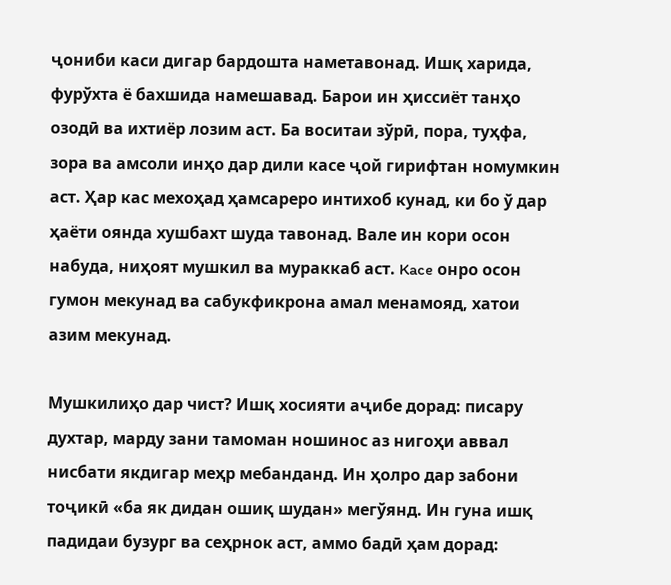ҷониби каси дигар бардошта наметавонад. Ишқ харида, фурўхта ё бахшида намешавад. Барои ин ҳиссиёт танҳо озодӣ ва ихтиёр лозим аст. Ба воситаи зўрӣ, пора, туҳфа, зора ва амсоли инҳо дар дили касе ҷой гирифтан номумкин аст. Ҳap кас мехоҳад ҳамсареро интихоб кунад, ки бо ў дар ҳаёти оянда хушбахт шуда тавонад. Вале ин кори осон набуда, ниҳоят мушкил ва мураккаб аст. Kace онро осон гумон мекунад ва сабукфикрона амал менамояд, хатои азим мекунад.

Мушкилиҳо дар чист? Ишқ хосияти аҷибе дорад: писару духтар, марду зани тамоман ношинос аз нигоҳи аввал нисбати якдигар меҳр мебанданд. Ин ҳолро дар забони тоҷикӣ «ба як дидан ошиқ шудан» мегўянд. Ин гуна ишқ падидаи бузург ва сеҳрнок аст, аммо бадӣ ҳам дорад: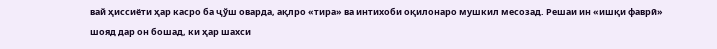вай ҳиссиёти ҳар касро ба ҷўш оварда, ақлро «тира» ва интихоби оқилонаро мушкил месозад. Решаи ин «ишқи фаврӣ» шояд дар он бошад, ки ҳар шахси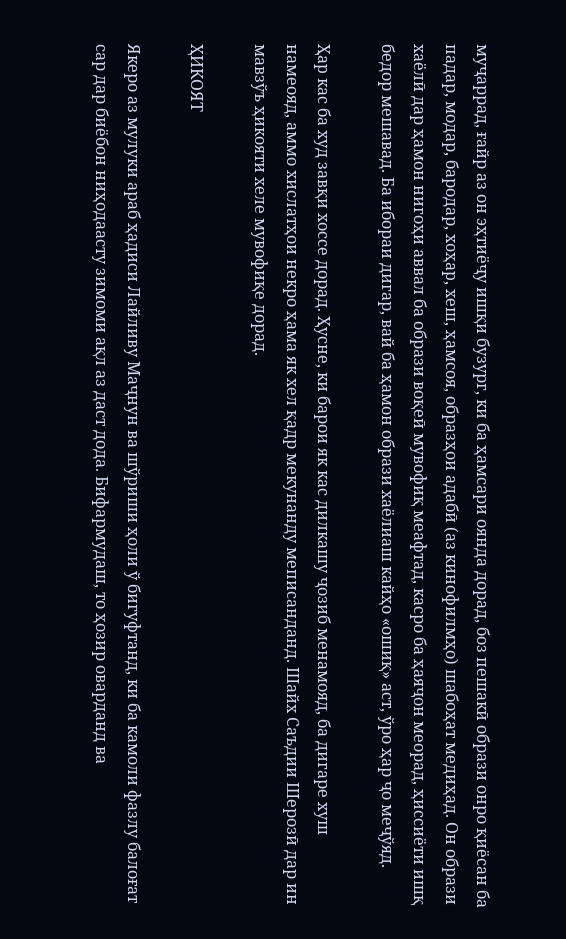муҷаррад, ғайр аз он эҳтиёҷу ишқи бузург, ки ба ҳамсари оянда дорад, боз пешакӣ образи онро қиёсан ба падар, модар, бародар, xoҳap, хеш, ҳамсоя, образҳои адабӣ (аз кинофилмҳо) шабоҳат медиҳад. Он образи хаёлӣ дар ҳамон нигоҳи аввал ба образи воқеӣ мувофиқ меафтад, касро ба ҳаяҷон меорад, ҳиссиёти ишқ бедор мешавад. Ба ибораи дигар, вай ба ҳамон образи хаёлиаш кайҳо «ошиқ» аст, ўро ҳар ҷо меҷўяд.

Ҳap кас ба худ завқи хоссе дорад. Ҳусне, ки барои як кас дилкашу ҷозиб менамояд, ба дигаре хуш намеояд, аммо хислатҳои некро ҳама як хел қадр мекунанду меписанданд. Шайх Саъдии Шерозӣ дар ин мавзўъ ҳикояти хеле мувофиқе дорад.

ҲИКОЯТ

Якеро аз мулуки араб ҳадиси Лайливу Маҷнун ва шўриши ҳоли ў бигуфтанд, ки ба камоли фазлу балоғат сар дар биёбон ниҳодаасту зимоми ақл аз даст дода. Бифармудаш, то ҳозир оварданд ва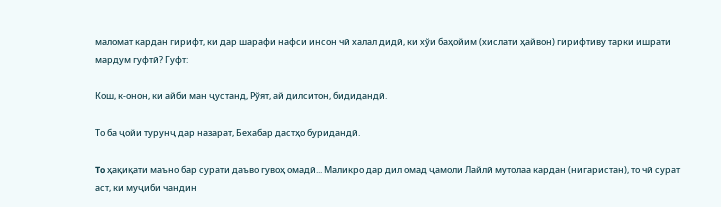маломат кардан гирифт, ки дар шарафи нафси инсон чӣ халал дидӣ, ки хўи баҳойим (хислати ҳайвон) гирифтиву тарки ишрати мардум гуфтӣ? Гуфт:

Кош, к-онон, ки айби ман ҷустанд, Рўят, ай дилситон, бидидандӣ.

Tо ба ҷойи турунҷ дар назарат, Бехабар дастҳо буридандӣ.

To ҳақиқати маъно бар сурати даъво гувоҳ омадӣ... Маликро дар дил омад ҷамоли Лайлӣ мутолаа кардан (нигаристан), то чӣ сурат аст, ки муҷиби чандин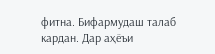фитна. Бифармудаш талаб кардан. Дар аҳёъи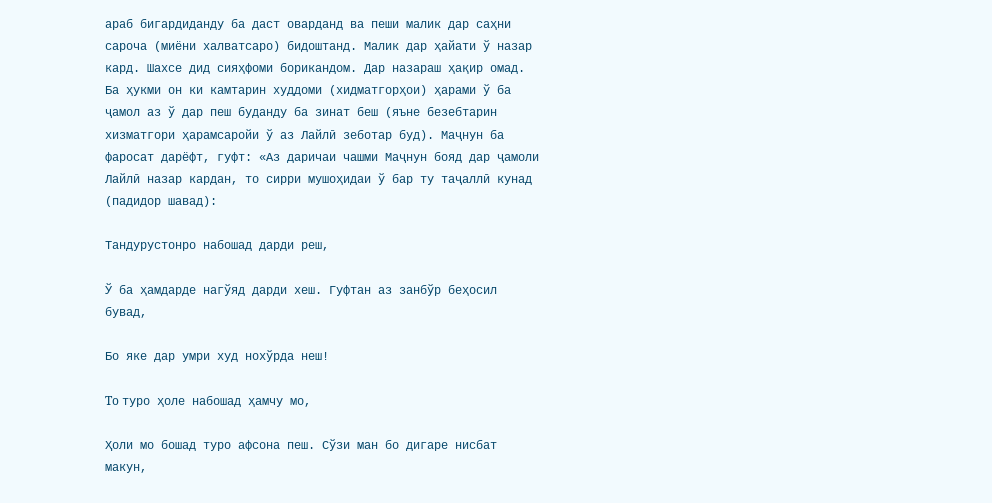араб бигардиданду ба даст оварданд ва пеши малик дар саҳни сароча (миёни халватсаро) бидоштанд. Малик дар ҳайати ў назар кард. Шахсе дид сияҳфоми борикандом. Дар назараш ҳақир омад. Ба ҳукми он ки камтарин худдоми (хидматгорҳои) ҳарами ў ба ҷамол аз ў дар пеш буданду ба зинат беш (яъне безебтарин хизматгори ҳарамсаройи ў аз Лайлӣ зеботар буд). Маҷнун ба фаросат дарёфт, гуфт: «Аз даричаи чашми Маҷнун бояд дар ҷамоли Лайлӣ назар кардан, то сирри мушоҳидаи ў бар ту таҷаллӣ кунад (падидор шавад):

Тандурустонро набошад дарди реш,

Ў ба ҳамдарде нагўяд дарди хеш. Гуфтан аз занбўр беҳосил бувад,

Бо яке дар умри худ нохўрда неш!

To туро ҳоле набошад ҳамчу мо,

Ҳоли мо бошад туро афсона пеш. Сўзи ман бо дигаре нисбат макун,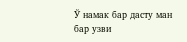Ў намак бар дасту ман бар узви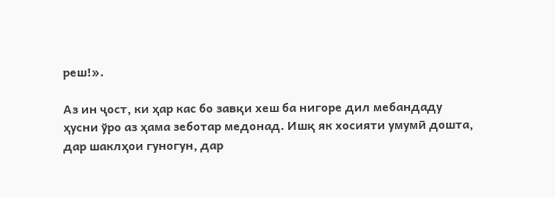реш!».

Аз ин ҷост, ки ҳар кас бо завқи хеш ба нигоре дил мебандаду ҳусни ўро аз ҳама зеботар медонад. Ишқ як хосияти умумӣ дошта, дар шаклҳои гуногун, дар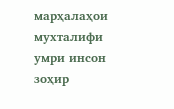марҳалаҳои мухталифи умри инсон зоҳир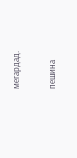мегардад.

пешина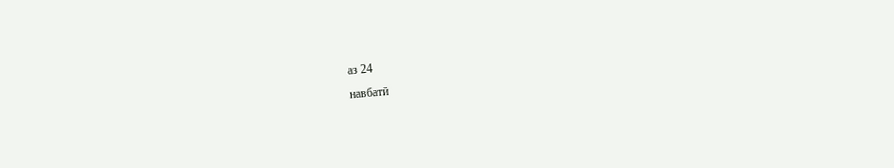аз 24
навбатӣ